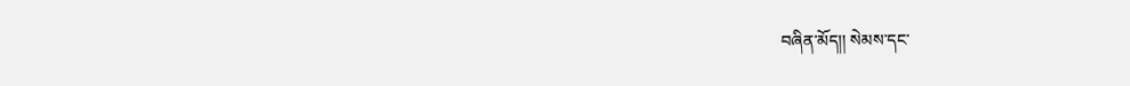བཞིན་མོད།། སེམས་དང་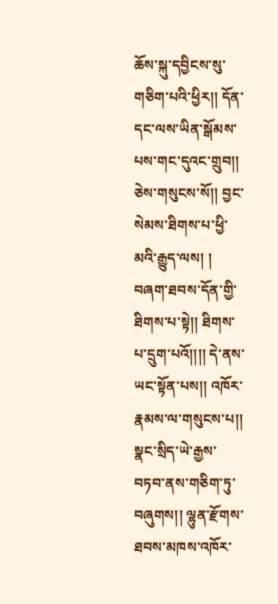ཆོས་སྐུ་དབྱིངས་སུ་གཅིག་པའི་ཕྱིར།། དོན་དང་ལས་ཡིན་སྒོམས་པས་གང་དུའང་གྲུབ།། ཅེས་གསུངས་སོ།། བྱང་སེམས་ཐིགས་པ་ཕྱི་མའི་རྒྱུད་ལས། ། བཞག་ཐབས་དོན་གྱི་ཐིགས་པ་སྟེ།། ཐིགས་པ་དྲུག་པའོ།།།། དེ་ནས་ཡང་སྟོན་པས།། འཁོར་རྣམས་ལ་གསུངས་པ།། སྣང་སྲིད་ཡེ་རྒྱས་བཏབ་ནས་གཅིག་ཏུ་བཞུགས།། ལྷུན་རྫོགས་ཐབས་མཁས་འཁོར་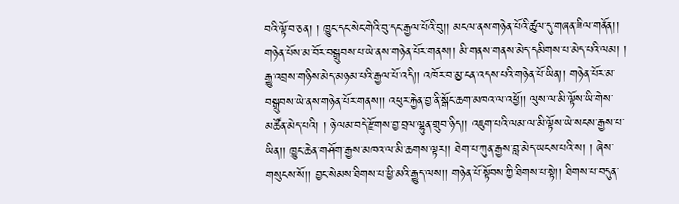བའི་ལྟོ་བ་ཅན། ། ཁྱུང་དང་སེང་གེའི་བུ་དང་རྒྱལ་པོའི་བུ།། མངལ་ནས་གཉེན་པོའི་ཚུལ་དུ་གཞན་ཟིལ་གནོན།། གཉེན་པོས་མ་བོར་བསྒྲུབས་པ་ཡེ་ནས་གཉེན་པོར་གནས།། མི་གནས་གནས་མེད་དམིགས་པ་མེད་པའི་ལམ། ། རྒྱུ་འབྲས་གཉིས་མེད་མཉམ་པའི་རྒྱལ་པོ་འདི།། འཁོར་བ་མྱ་ངན་འདས་པའི་གཉེན་པོ་ཡིན།། གཉེན་པོར་མ་བསྒྲུབས་ཡེ་ནས་གཉེན་པོར་གནས།། འཕུར་རྐྱེན་བྱ་ནི་སྒོང་ཆག་མཁའ་ལ་འཕྱོ།། ལུས་ལ་མི་ལྟོས་ཡི་གེས་མཚོན་མེད་པའི། ། ཉེ་ལམ་བདེ་རྫོགས་བྱ་བྲལ་ལྷུན་གྲུབ་ཉིད།། འཇུག་པའི་ལམ་ལ་མི་ལྟོས་ཡེ་སངས་རྒྱས་པ་ཡིན།། ཁྱུང་ཆེན་གཤོག་རྒྱས་མཁའ་ལ་མི་ཆགས་ལྟར།། ཐེག་པ་ཀུན་རྒྱས་བླ་མེད་ཡངས་པའི་ས། ། ཞེས་གསུངས་སོ།། བྱང་སེམས་ཐིགས་པ་ཕྱི་མའི་རྒྱུད་ལས།། གཉེན་པོ་སྟོབས་ཀྱི་ཐིགས་པ་སྟེ།། ཐིགས་པ་བདུན་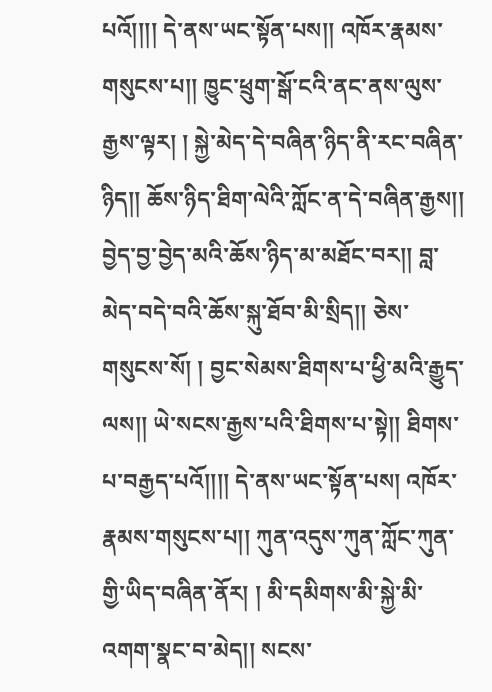པའོ།།།། དེ་ནས་ཡང་སྟོན་པས།། འཁོར་རྣམས་གསུངས་པ།། ཁྱུང་ཕྲུག་སྒོ་ངའི་ནང་ནས་ལུས་རྒྱས་ལྟར། ། སྐྱེ་མེད་དེ་བཞིན་ཉིད་ནི་རང་བཞིན་ཉིད།། ཆོས་ཉིད་ཐིག་ལེའི་ཀློང་ན་དེ་བཞིན་རྒྱས།། བྱེད་བྱ་བྱེད་མའི་ཆོས་ཉིད་མ་མཐོང་བར།། བླ་མེད་བདེ་བའི་ཆོས་སྐུ་ཐོབ་མི་སྲིད།། ཅེས་གསུངས་སོ། ། བྱང་སེམས་ཐིགས་པ་ཕྱི་མའི་རྒྱུད་ལས།། ཡེ་སངས་རྒྱས་པའི་ཐིགས་པ་སྟེ།། ཐིགས་པ་བརྒྱད་པའོ།།།། དེ་ནས་ཡང་སྟོན་པས། འཁོར་རྣམས་གསུངས་པ།། ཀུན་འདུས་ཀུན་ཀློང་ཀུན་གྱི་ཡིད་བཞིན་ནོར། ། མི་དམིགས་མི་སྐྱེ་མི་འགག་སྣང་བ་མེད།། སངས་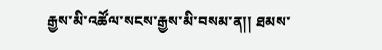རྒྱས་མི་འཚོལ་སངས་རྒྱས་མི་བསམ་ན།། ཐམས་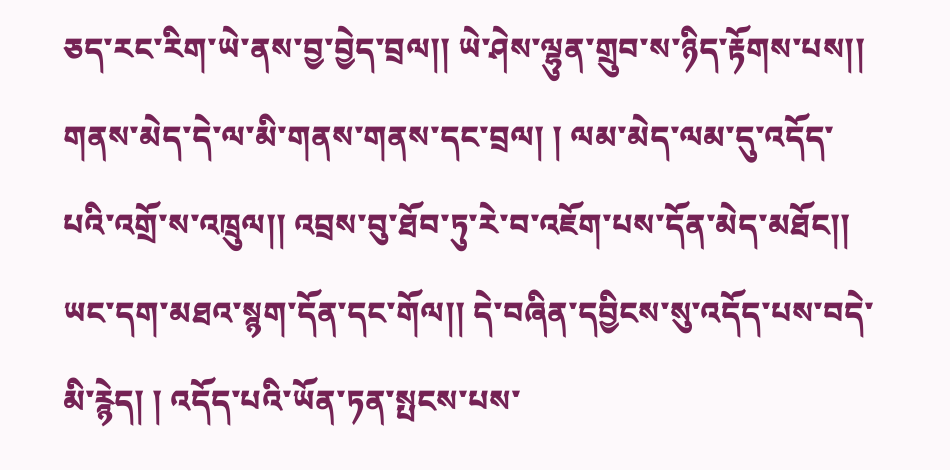ཅད་རང་རིག་ཡེ་ནས་བྱ་བྱེད་བྲལ།། ཡེ་ཤེས་ལྷུན་གྲུབ་ས་ཉིད་རྟོགས་པས།། གནས་མེད་དེ་ལ་མི་གནས་གནས་དང་བྲལ། ། ལམ་མེད་ལམ་དུ་འདོད་པའི་འགྲོ་ས་འཁྲུལ།། འབྲས་བུ་ཐོབ་ཏུ་རེ་བ་འཇོག་པས་དོན་མེད་མཐོང།། ཡང་དག་མཐའ་སྙག་དོན་དང་གོལ།། དེ་བཞིན་དབྱིངས་སུ་འདོད་པས་བདེ་མི་རྙེད། ། འདོད་པའི་ཡོན་ཏན་སྤངས་པས་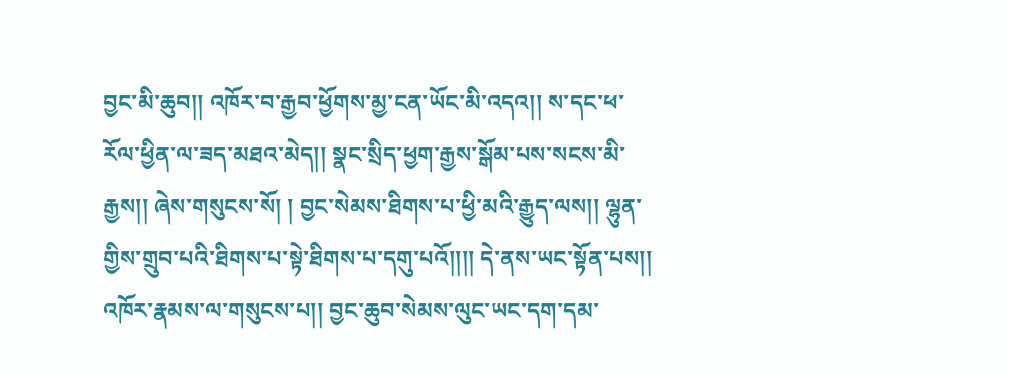བྱང་མི་ཆུབ།། འཁོར་བ་རྒྱབ་ཕྱོགས་མྱ་ངན་ཡོང་མི་འདའ།། ས་དང་ཕ་རོལ་ཕྱིན་ལ་ཟད་མཐའ་མེད།། སྣང་སྲིད་ཕྱག་རྒྱས་སྒོམ་པས་སངས་མི་རྒྱས།། ཞེས་གསུངས་སོ། ། བྱང་སེམས་ཐིགས་པ་ཕྱི་མའི་རྒྱུད་ལས།། ལྷུན་གྱིས་གྲུབ་པའི་ཐིགས་པ་སྟེ་ཐིགས་པ་དགུ་པའོ།།།། དེ་ནས་ཡང་སྟོན་པས།། འཁོར་རྣམས་ལ་གསུངས་པ།། བྱང་ཆུབ་སེམས་ལུང་ཡང་དག་དམ་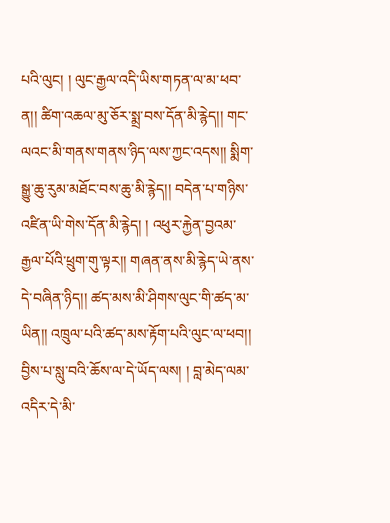པའི་ལུང། ། ལུང་རྒྱལ་འདི་ཡིས་གཏན་ལ་མ་ཕབ་ན།། ཚིག་འཆལ་མུ་ཅོར་སྨྲ་བས་དོན་མི་རྙེད།། གང་ལའང་མི་གནས་གནས་ཉིད་ལས་ཀྱང་འདས།། སྨིག་སྒྱུ་ཆུ་རུམ་མཐོང་བས་ཆུ་མི་རྙེད།། བདེན་པ་གཉིས་འཛིན་ཡི་གེས་དོན་མི་རྙེད། ། འཕུར་རྐྱེན་བྱའམ་རྒྱལ་པོའི་ཕྲུག་གུ་ལྟར།། གཞན་ནས་མི་རྙེད་ཡེ་ནས་དེ་བཞིན་ཉིད།། ཚད་མས་མི་ཤིགས་ལུང་གི་ཚད་མ་ཡིན།། འཁྲུལ་པའི་ཚད་མས་རྟོག་པའི་ལུང་ལ་ཕབ།། བྱིས་པ་སླུ་བའི་ཆོས་ལ་དེ་ཡོད་ལས། ། བླ་མེད་ལམ་འདིར་དེ་མི་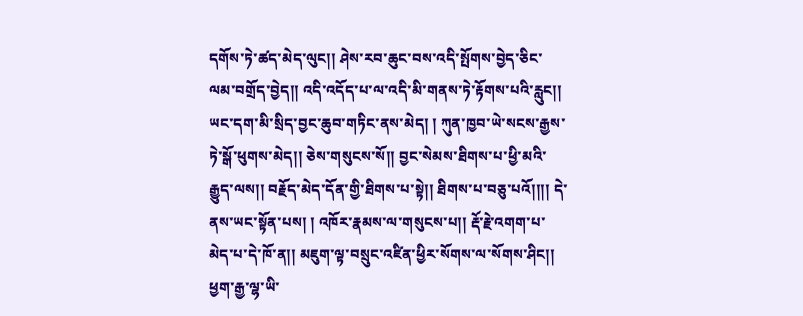དགོས་ཏེ་ཚད་མེད་ལུང།། ཤེས་རབ་ཆུང་བས་འདི་སྤོགས་བྱེད་ཅིང་ལམ་བགྲོད་བྱེད།། འདི་འདོད་པ་ལ་འདི་མི་གནས་ཏེ་རྟོགས་པའི་རླུང།། ཡང་དག་མི་སྲིད་བྱང་ཆུབ་གཏིང་ནས་མེད། ། ཀུན་ཁྱབ་ཡེ་སངས་རྒྱས་ཏེ་སྒོ་ཕུགས་མེད།། ཅེས་གསུངས་སོ།། བྱང་སེམས་ཐིགས་པ་ཕྱི་མའི་རྒྱུད་ལས།། བརྗོད་མེད་དོན་གྱི་ཐིགས་པ་སྟེ།། ཐིགས་པ་བཅུ་པའོ།།།། དེ་ནས་ཡང་སྟོན་པས། ། འཁོར་རྣམས་ལ་གསུངས་པ།། རྡོ་རྗེ་འགག་པ་མེད་པ་དེ་ཁོ་ན།། མཇུག་ལྟ་བསྲུང་འཛིན་ཕྱིར་སོགས་ལ་སོགས་ཤིང།། ཕྱག་རྒྱ་ལྷ་ཡི་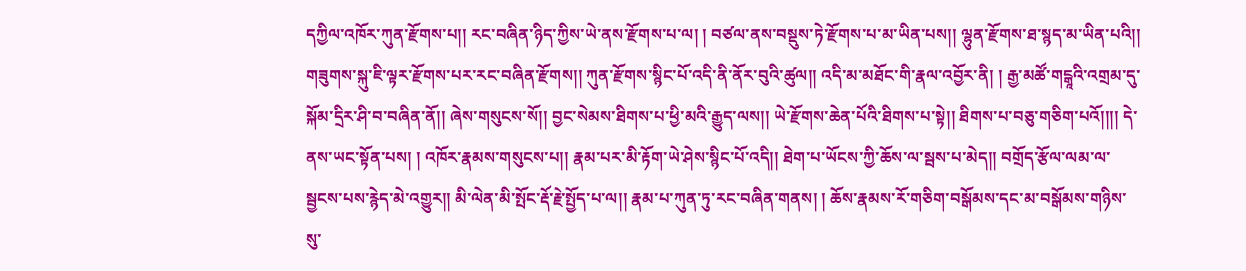དཀྱིལ་འཁོར་ཀུན་རྫོགས་པ།། རང་བཞིན་ཉིད་ཀྱིས་ཡེ་ནས་རྫོགས་པ་ལ། ། བཙལ་ནས་བསྡུས་ཏེ་རྫོགས་པ་མ་ཡིན་པས།། ལྷུན་རྫོགས་ཐ་སྙད་མ་ཡིན་པའི།། གཟུགས་སྐུ་ཇི་ལྟར་རྫོགས་པར་རང་བཞིན་རྫོགས།། ཀུན་རྫོགས་སྙིང་པོ་འདི་ནི་ནོར་བུའི་ཚུལ།། འདི་མ་མཐོང་གི་རྣལ་འབྱོར་ནི། ། རྒྱ་མཚོ་གངྒཱའི་འགྲམ་དུ་སྐོམ་དྲིར་ཤི་བ་བཞིན་ནོ།། ཞེས་གསུངས་སོ།། བྱང་སེམས་ཐིགས་པ་ཕྱི་མའི་རྒྱུད་ལས།། ཡེ་རྫོགས་ཆེན་པོའི་ཐིགས་པ་སྟེ།། ཐིགས་པ་བཅུ་གཅིག་པའོ།།།། དེ་ནས་ཡང་སྟོན་པས། ། འཁོར་རྣམས་གསུངས་པ།། རྣམ་པར་མི་རྟོག་ཡེ་ཤེས་སྙིང་པོ་འདི།། ཐེག་པ་ཡོངས་ཀྱི་ཆོས་ལ་སྦས་པ་མེད།། བགྲོད་རྩོལ་ལམ་ལ་སྦྱངས་པས་རྙེད་མེ་འགྱུར།། མི་ལེན་མི་སྤོང་རྡོ་རྗེ་སྤྱོད་པ་ལ།། རྣམ་པ་ཀུན་ཏུ་རང་བཞིན་གནས། ། ཆོས་རྣམས་རོ་གཅིག་བསྒོམས་དང་མ་བསྒོམས་གཉིས་སུ་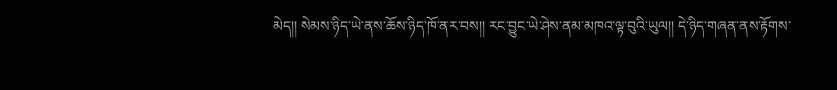མེད།། སེམས་ཉིད་ཡེ་ནས་ཆོས་ཉིད་ཁོ་ནར་བས།། རང་བྱུང་ཡེ་ཤེས་ནམ་མཁའ་ལྟ་བུའི་ཡུལ།། དེ་ཉིད་གཞན་ནས་རྟོགས་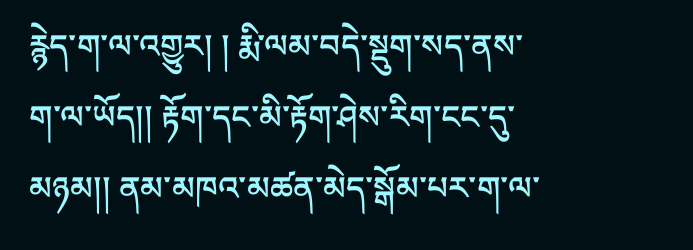རྙེད་ག་ལ་འགྱུར། ། རྨི་ལམ་བདེ་སྡུག་སད་ནས་ག་ལ་ཡོད།། རྟོག་དང་མི་རྟོག་ཤེས་རིག་ངང་དུ་མཉམ།། ནམ་མཁའ་མཚན་མེད་སྒོམ་པར་ག་ལ་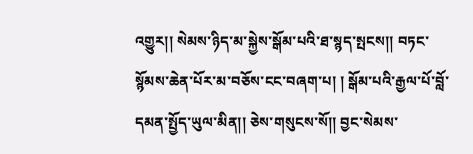འགྱུར།། སེམས་ཉིད་མ་སྐྱེས་སྒོམ་པའི་ཐ་སྙད་སྤངས།། བཏང་སྙོམས་ཆེན་པོར་མ་བཅོས་ངང་བཞག་པ། ། སྒོམ་པའི་རྒྱལ་པོ་བློ་དམན་སྤྱོད་ཡུལ་མིན།། ཅེས་གསུངས་སོ།། བྱང་སེམས་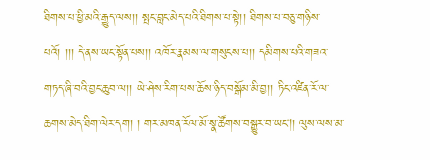ཐིགས་པ་ཕྱི་མའི་རྒྱུད་ལས།། སྤང་བླང་མེད་པའི་ཐིགས་པ་སྟེ།། ཐིགས་པ་བཅུ་གཉིས་པའོ། །།། དེ་ནས་ཡང་སྟོན་པས།། འཁོར་རྣམས་ལ་གསུངས་པ།། དམིགས་པའི་གཟའ་གཏད་ཞི་བའི་བྱང་ཆུབ་ལ།། ཡེ་ཤེས་རིག་པས་ཆོས་ཉིད་བསྒོམ་མི་བྱ།། ཏིང་འཛིན་རོ་ལ་ཆགས་མེད་ཐིག་ལེར་དག། ། གར་མཁན་རོལ་མོ་སྣ་ཚོགས་བསྒྱུར་བ་ཡང།། ལུས་ལས་མ་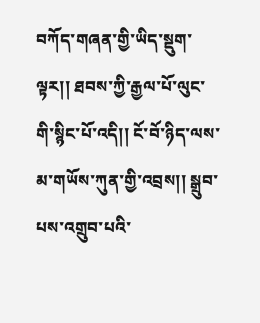བཀོད་གཞན་གྱི་ཡིད་སྡུག་ལྟར།། ཐབས་ཀྱི་རྒྱལ་པོ་ལུང་གི་སྙིང་པོ་འདི།། ངོ་བོ་ཉིད་ལས་མ་གཡོས་ཀུན་གྱི་འབྲས།། སྒྲུབ་པས་འགྲུབ་པའི་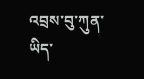འབྲས་བུ་ཀུན་ཡིད་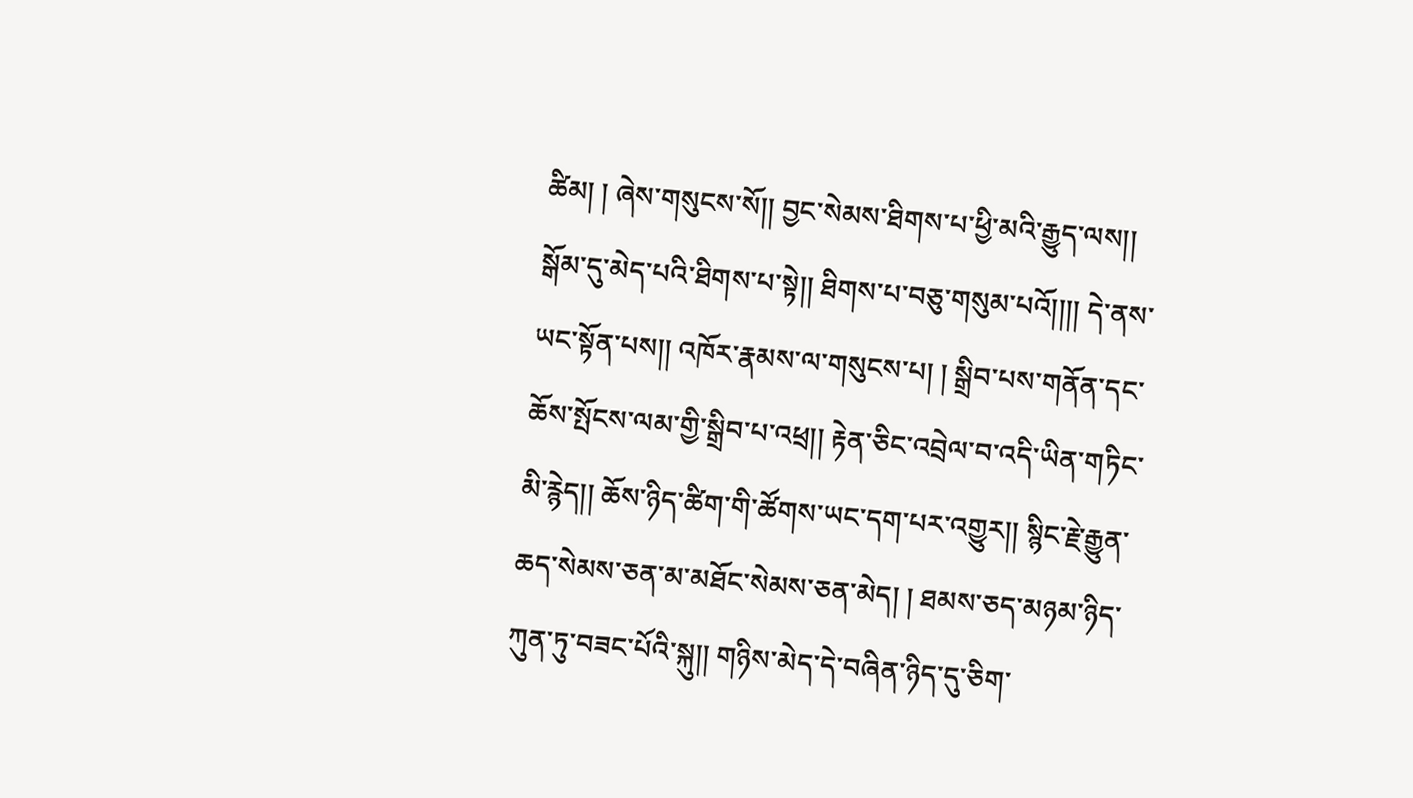ཚིམ། ། ཞེས་གསུངས་སོ།། བྱང་སེམས་ཐིགས་པ་ཕྱི་མའི་རྒྱུད་ལས།། སྒོམ་དུ་མེད་པའི་ཐིགས་པ་སྟེ།། ཐིགས་པ་བཅུ་གསུམ་པའོ།།།། དེ་ནས་ཡང་སྟོན་པས།། འཁོར་རྣམས་ལ་གསུངས་པ། ། སྒྲིབ་པས་གནོན་དང་ཆོས་སྤོངས་ལམ་གྱི་སྒྲིབ་པ་འཕྲ།། རྟེན་ཅིང་འབྲེལ་བ་འདི་ཡིན་གཏིང་མི་རྙེད།། ཆོས་ཉིད་ཚིག་གི་ཚོགས་ཡང་དག་པར་འགྱུར།། སྙིང་རྗེ་རྒྱུན་ཆད་སེམས་ཅན་མ་མཐོང་སེམས་ཅན་མེད། ། ཐམས་ཅད་མཉམ་ཉིད་ཀུན་ཏུ་བཟང་པོའི་སྐུ།། གཉིས་མེད་དེ་བཞིན་ཉིད་དུ་ཅིག་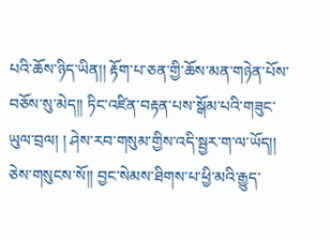པའི་ཆོས་ཉིད་ཡིན།། རྟོག་པ་ཅན་གྱི་ཆོས་མན་གཉེན་པོས་བཅོས་སུ་མེད།། ཏིང་འཛིན་བརྟན་པས་སྒོམ་པའི་གཟུང་ཡུལ་བྲལ། ། ཤེས་རབ་གསུམ་གྱིས་འདི་སྦྱར་ག་ལ་ཡོད།། ཅེས་གསུངས་སོ།། བྱང་སེམས་ཐིགས་པ་ཕྱི་མའི་རྒྱུད་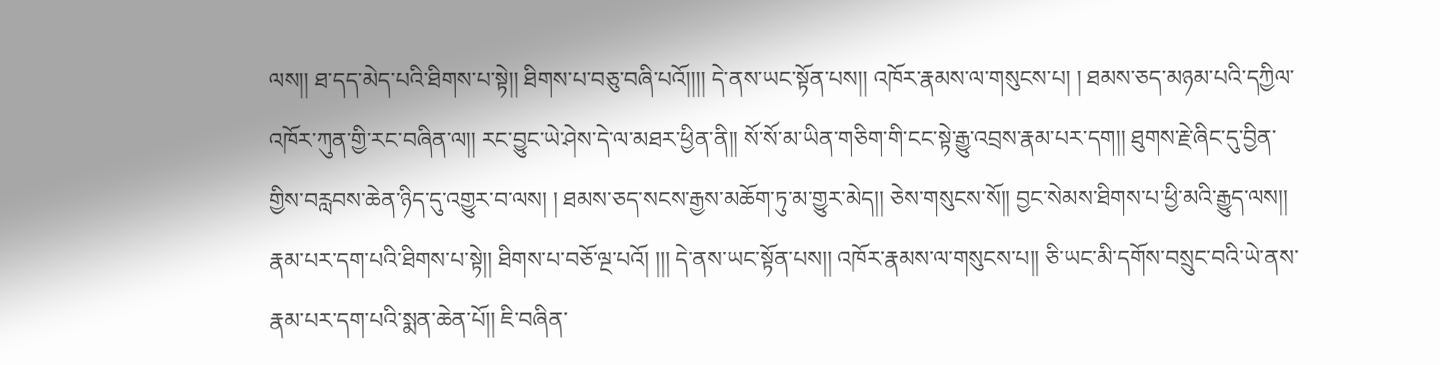ལས།། ཐ་དད་མེད་པའི་ཐིགས་པ་སྟེ།། ཐིགས་པ་བཅུ་བཞི་པའོ།།།། དེ་ནས་ཡང་སྟོན་པས།། འཁོར་རྣམས་ལ་གསུངས་པ། ། ཐམས་ཅད་མཉམ་པའི་དཀྱིལ་འཁོར་ཀུན་གྱི་རང་བཞིན་ལ།། རང་བྱུང་ཡེ་ཤེས་དེ་ལ་མཐར་ཕྱིན་ནི།། སོ་སོ་མ་ཡིན་གཅིག་གི་ངང་སྟེ་རྒྱུ་འབྲས་རྣམ་པར་དག།། ཐུགས་རྗེ་ཞིང་དུ་བྱིན་གྱིས་བརླབས་ཆེན་ཉིད་དུ་འགྱུར་བ་ལས། ། ཐམས་ཅད་སངས་རྒྱས་མཆོག་ཏུ་མ་གྱུར་མེད།། ཅེས་གསུངས་སོ།། བྱང་སེམས་ཐིགས་པ་ཕྱི་མའི་རྒྱུད་ལས།། རྣམ་པར་དག་པའི་ཐིགས་པ་སྟེ།། ཐིགས་པ་བཅོ་ལྔ་པའོ། །།། དེ་ནས་ཡང་སྟོན་པས།། འཁོར་རྣམས་ལ་གསུངས་པ།། ཅི་ཡང་མི་དགོས་བསྲུང་བའི་ཡེ་ནས་རྣམ་པར་དག་པའི་སྨན་ཆེན་པོ།། ཇི་བཞིན་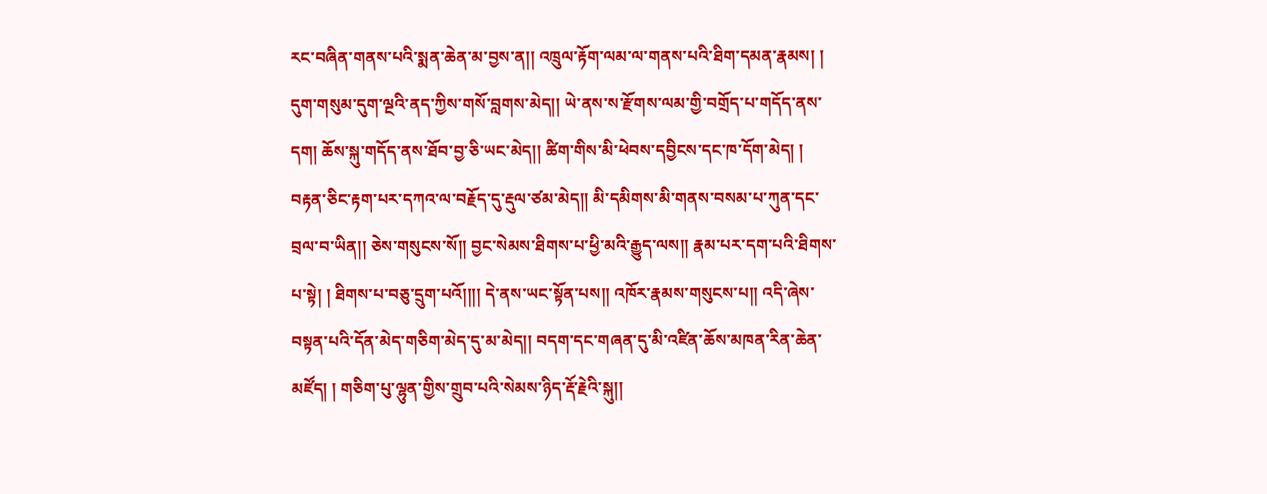རང་བཞིན་གནས་པའི་སྨན་ཆེན་མ་བྱས་ན།། འཁྲུལ་རྟོག་ལམ་ལ་གནས་པའི་ཐིག་དམན་རྣམས། ། དུག་གསུམ་དུག་ལྔའི་ནད་ཀྱིས་གསོ་བླགས་མེད།། ཡེ་ནས་ས་རྫོགས་ལམ་གྱི་བགྲོད་པ་གདོད་ནས་དག། ཆོས་སྐུ་གདོད་ནས་ཐོབ་བྱ་ཅི་ཡང་མེད།། ཚིག་གིས་མི་ཕེབས་དབྱིངས་དང་ཁ་དོག་མེད། ། བརྟན་ཅིང་རྟག་པར་དཀའ་ལ་བརྗོད་དུ་རྡུལ་ཙམ་མེད།། མི་དམིགས་མི་གནས་བསམ་པ་ཀུན་དང་བྲལ་བ་ཡིན།། ཅེས་གསུངས་སོ།། བྱང་སེམས་ཐིགས་པ་ཕྱི་མའི་རྒྱུད་ལས།། རྣམ་པར་དག་པའི་ཐིགས་པ་སྟེ། ། ཐིགས་པ་བཅུ་དྲུག་པའོ།།།། དེ་ནས་ཡང་སྟོན་པས།། འཁོར་རྣམས་གསུངས་པ།། འདི་ཞེས་བསྟན་པའི་དོན་མེད་གཅིག་མེད་དུ་མ་མེད།། བདག་དང་གཞན་དུ་མི་འཛིན་ཆོས་མཁན་རིན་ཆེན་མཛོད། ། གཅིག་པུ་ལྷུན་གྱིས་གྲུབ་པའི་སེམས་ཉིད་རྡོ་རྗེའི་སྐུ།།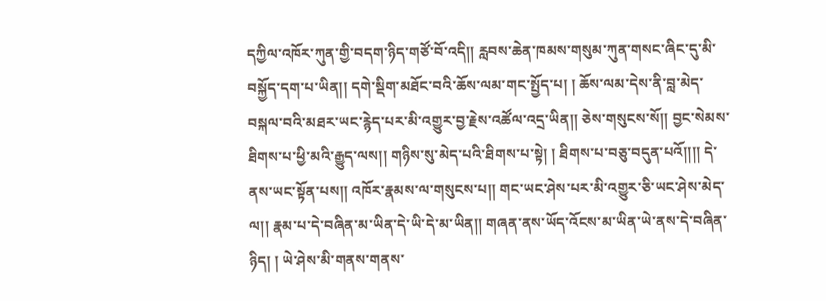དཀྱིལ་འཁོར་ཀུན་གྱི་བདག་ཉིད་གཙོ་བོ་འདི།། རླབས་ཆེན་ཁམས་གསུམ་ཀུན་གསང་ཞིང་དུ་མི་བསྐྱོད་དག་པ་ཡིན།། དགེ་སྡིག་མཐོང་བའི་ཆོས་ལམ་གང་སྤྱོད་པ། ། ཆོས་ལམ་དེས་ནི་བླ་མེད་བསྐལ་བའི་མཐར་ཡང་རྙེད་པར་མི་འགྱུར་བྱ་རྗེས་འཚོལ་འདྲ་ཡིན།། ཅེས་གསུངས་སོ།། བྱང་སེམས་ཐིགས་པ་ཕྱི་མའི་རྒྱུད་ལས།། གཉིས་སུ་མེད་པའི་ཐིགས་པ་སྟེ། ། ཐིགས་པ་བཅུ་བདུན་པའོ།།།། དེ་ནས་ཡང་སྟོན་པས།། འཁོར་རྣམས་ལ་གསུངས་པ།། གང་ཡང་ཤེས་པར་མི་འགྱུར་ཅི་ཡང་ཤེས་མེད་ལ།། རྣམ་པ་དེ་བཞིན་མ་ཡིན་དེ་ཡི་དེ་མ་ཡིན།། གཞན་ནས་ཡོད་འོངས་མ་ཡིན་ཡེ་ནས་དེ་བཞིན་ཉིད། ། ཡེ་ཤེས་མི་གནས་གནས་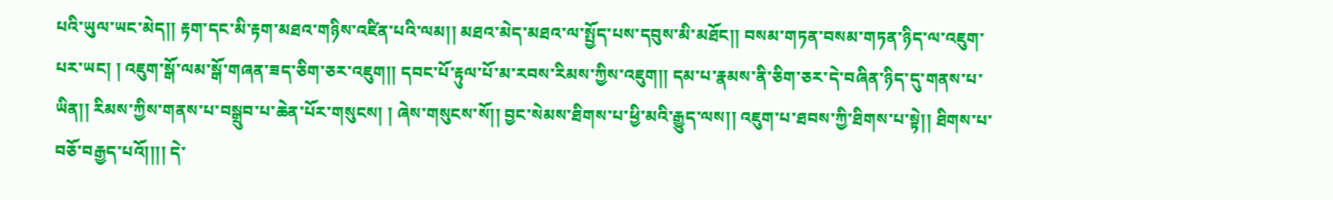པའི་ཡུལ་ཡང་མེད།། རྟག་དང་མི་རྟག་མཐའ་གཉིས་འཛིན་པའི་ལམ།། མཐའ་མེད་མཐའ་ལ་སྤྱོད་པས་དབུས་མི་མཐོང།། བསམ་གཏན་བསམ་གཏན་ཉིད་ལ་འཇུག་པར་ཡང། ། འཇུག་སྒོ་ལམ་སྒོ་གཞན་ཟད་ཅིག་ཅར་འཇུག།། དབང་པོ་རྟུལ་པོ་མ་རབས་རིམས་ཀྱིས་འཇུག།། དམ་པ་རྣམས་ནི་ཅིག་ཅར་དེ་བཞིན་ཉིད་དུ་གནས་པ་ཡིན།། རིམས་ཀྱིས་གནས་པ་བསྒྲུབ་པ་ཆེན་པོར་གསུངས། ། ཞེས་གསུངས་སོ།། བྱང་སེམས་ཐིགས་པ་ཕྱི་མའི་རྒྱུད་ལས།། འཇུག་པ་ཐབས་ཀྱི་ཐིགས་པ་སྟེ།། ཐིགས་པ་བཅོ་བརྒྱད་པའོ།།།། དེ་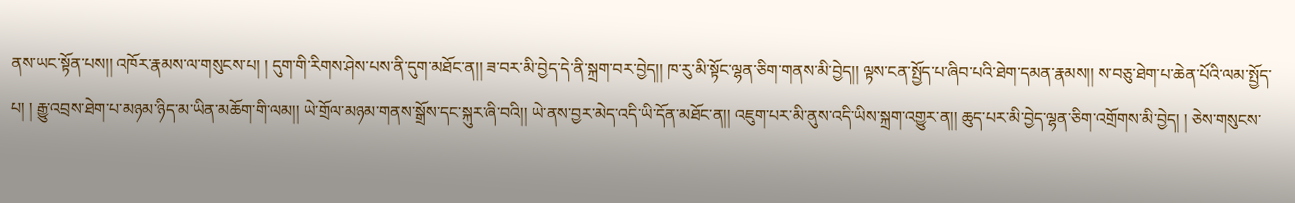ནས་ཡང་སྟོན་པས།། འཁོར་རྣམས་ལ་གསུངས་པ། ། དུག་གི་རིགས་ཤེས་པས་ནི་དུག་མཐོང་ན།། ཟ་བར་མི་བྱེད་དེ་ནི་སྐྲག་བར་བྱེད།། ཁ་རུ་མི་སྟོང་ལྷན་ཅིག་གནས་མི་བྱེད།། ལྟས་ངན་སྤྱོད་པ་ཞིབ་པའི་ཐེག་དམན་རྣམས།། ས་བཅུ་ཐེག་པ་ཆེན་པོའི་ལམ་སྤྱོད་པ། ། རྒྱུ་འབྲས་ཐེག་པ་མཉམ་ཉིད་མ་ཡིན་མཆོག་གི་ལམ།། ཡེ་གྲོལ་མཉམ་གནས་སྒྲོས་དང་སྐུར་ཞི་བའི།། ཡེ་ནས་བྱར་མེད་འདི་ཡི་དོན་མཐོང་ན།། འཇུག་པར་མི་ནུས་འདི་ཡིས་སྐྲག་འགྱུར་ན།། ཆུད་པར་མི་བྱེད་ལྷན་ཅིག་འགྲོགས་མི་བྱེད། ། ཅེས་གསུངས་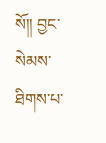སོ།། བྱང་སེམས་ཐིགས་པ་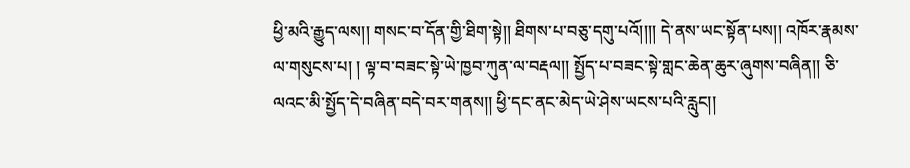ཕྱི་མའི་རྒྱུད་ལས།། གསང་བ་དོན་གྱི་ཐིག་སྟེ།། ཐིགས་པ་བཅུ་དགུ་པའོ།།།། དེ་ནས་ཡང་སྟོན་པས།། འཁོར་རྣམས་ལ་གསུངས་པ། ། ལྟ་བ་བཟང་སྟེ་ཡེ་ཁྱབ་ཀུན་ལ་བརྡལ།། སྤྱོད་པ་བཟང་སྟེ་གླང་ཆེན་ཆུར་ཞུགས་བཞིན།། ཅི་ལའང་མི་སྤྱོད་དེ་བཞིན་བདེ་བར་གནས།། ཕྱི་དང་ནང་མེད་ཡེ་ཤེས་ཡངས་པའི་རླུང།།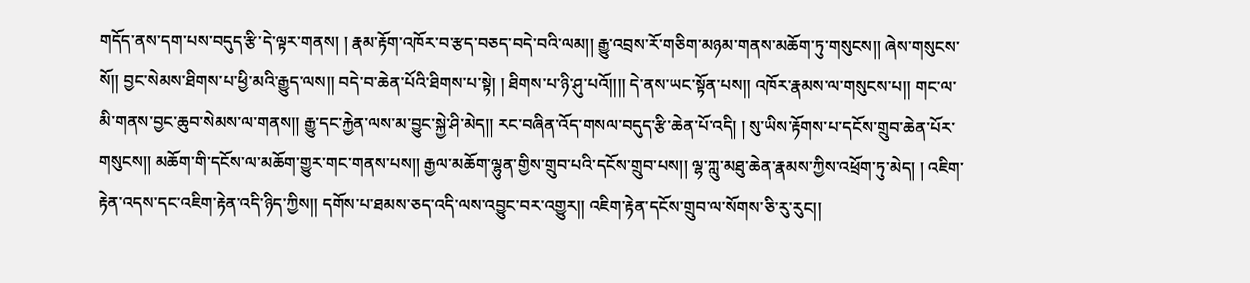གདོད་ནས་དག་པས་བདུད་རྩི་དེ་ལྟར་གནས། ། རྣམ་རྟོག་འཁོར་བ་རྩད་བཅད་བདེ་བའི་ལམ།། རྒྱུ་འབྲས་རོ་གཅིག་མཉམ་གནས་མཆོག་ཏུ་གསུངས།། ཞེས་གསུངས་སོ།། བྱང་སེམས་ཐིགས་པ་ཕྱི་མའི་རྒྱུད་ལས།། བདེ་བ་ཆེན་པོའི་ཐིགས་པ་སྟེ། ། ཐིགས་པ་ཉི་ཤུ་པའོ།།།། དེ་ནས་ཡང་སྟོན་པས།། འཁོར་རྣམས་ལ་གསུངས་པ།། གང་ལ་མི་གནས་བྱང་ཆུབ་སེམས་ལ་གནས།། རྒྱུ་དང་རྐྱེན་ལས་མ་བྱུང་སྐྱེ་ཤི་མེད།། རང་བཞིན་འོད་གསལ་བདུད་རྩི་ཆེན་པོ་འདི། ། སུ་ཡིས་རྟོགས་པ་དངོས་གྲུབ་ཆེན་པོར་གསུངས།། མཆོག་གི་དངོས་ལ་མཆོག་གྱུར་གང་གནས་པས།། རྒྱལ་མཆོག་ལྷུན་གྱིས་གྲུབ་པའི་དངོས་གྲུབ་པས།། ལྷ་ཀླུ་མཐུ་ཆེན་རྣམས་ཀྱིས་འཕྲོག་ཏུ་མེད། ། འཇིག་རྟེན་འདས་དང་འཇིག་རྟེན་འདི་ཉིད་ཀྱིས།། དགོས་པ་ཐམས་ཅད་འདི་ལས་འབྱུང་བར་འགྱུར།། འཇིག་རྟེན་དངོས་གྲུབ་ལ་སོགས་ཅི་རུ་རུང།།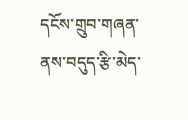དངོས་གྲུབ་གཞན་ནས་བདུད་རྩི་མེད་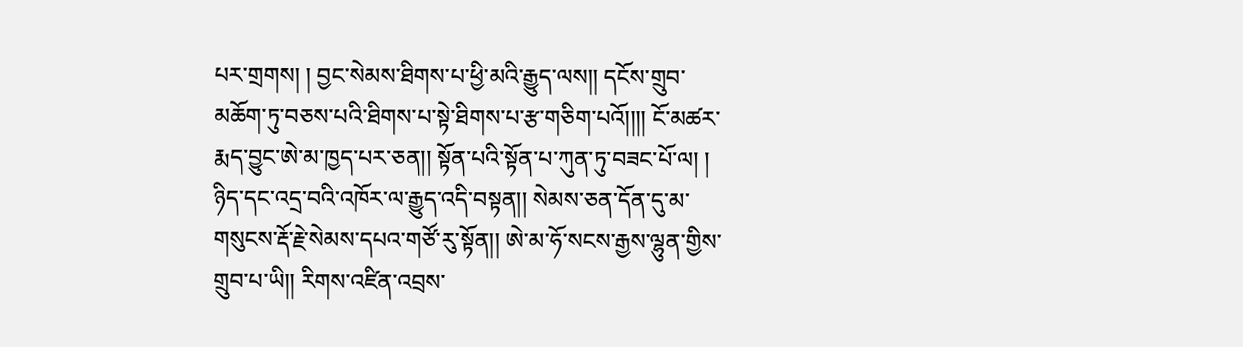པར་གྲགས། ། བྱང་སེམས་ཐིགས་པ་ཕྱི་མའི་རྒྱུད་ལས།། དངོས་གྲུབ་མཆོག་ཏུ་བཅས་པའི་ཐིགས་པ་སྟེ་ཐིགས་པ་རྩ་གཅིག་པའོ།།།། ངོ་མཚར་རྨད་བྱུང་ཨེ་མ་ཁྱད་པར་ཅན།། སྟོན་པའི་སྟོན་པ་ཀུན་ཏུ་བཟང་པོ་ལ། ། ཉིད་དང་འདྲ་བའི་འཁོར་ལ་རྒྱུད་འདི་བསྟན།། སེམས་ཅན་དོན་དུ་མ་གསུངས་རྡོ་རྗེ་སེམས་དཔའ་གཙོ་རུ་སྟོན།། ཨེ་མ་ཧོ་སངས་རྒྱས་ལྷུན་གྱིས་གྲུབ་པ་ཡི།། རིགས་འཛིན་འབྲས་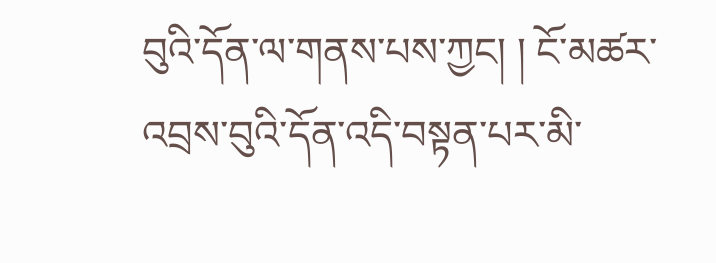བུའི་དོན་ལ་གནས་པས་ཀྱང། ། ངོ་མཚར་འབྲས་བུའི་དོན་འདི་བསྟན་པར་མི་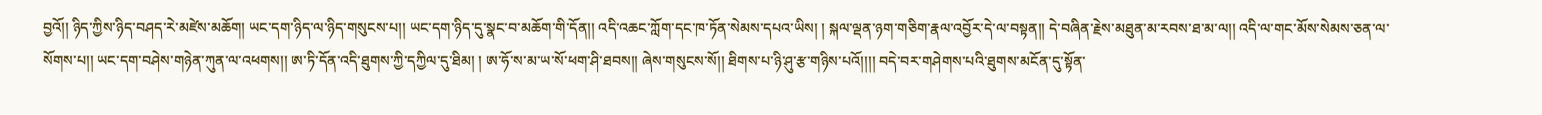བྱའོ།། ཉིད་ཀྱིས་ཉིད་བཤད་རེ་མཛེས་མཆོག། ཡང་དག་ཉིད་ལ་ཉིད་གསུངས་པ།། ཡང་དག་ཉིད་དུ་སྣང་བ་མཆོག་གི་དོན།། འདི་འཆང་ཀློག་དང་ཁ་ཏོན་སེམས་དཔའ་ཡིས། ། སྐལ་ལྡན་ཉག་གཅིག་རྣལ་འབྱོར་དེ་ལ་བསྟན།། དེ་བཞིན་རྗེས་མཐུན་མ་རབས་ཐ་མ་ལ།། འདི་ལ་གང་མོས་སེམས་ཅན་ལ་སོགས་པ།། ཡང་དག་བཤེས་གཉེན་ཀུན་ལ་འཕགས།། ཨ་ཏི་དོན་འདི་ཐུགས་ཀྱི་དཀྱིལ་དུ་ཐིམ། ། ཨ་ཧོ་ས་མ་ཡ་སོ་ཕག་ཤི་ཐབས།། ཞེས་གསུངས་སོ།། ཐིགས་པ་ཉི་ཤུ་རྩ་གཉིས་པའོ།།།། བདེ་བར་གཤེགས་པའི་ཐུགས་མངོན་དུ་སྟོན་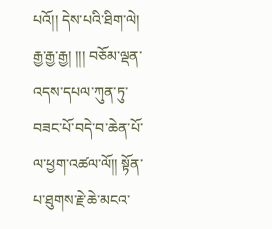པའོ།། དེས་པའི་ཐིག་ལེ། རྒྱ་རྒྱ་རྒྱ། །།། བཅོམ་ལྡན་འདས་དཔལ་ཀུན་ཏུ་བཟང་པོ་བདེ་བ་ཆེན་པོ་ལ་ཕྱག་འཚལ་ལོ།། སྟོན་པ་ཐུགས་རྗེ་ཆེ་མངའ་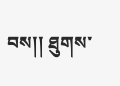བས།། ཐུགས་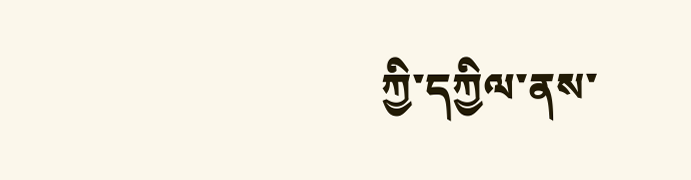ཀྱི་དཀྱིལ་ནས་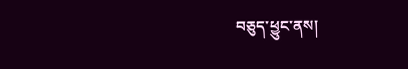བཅུད་ཕྱུང་ནས།